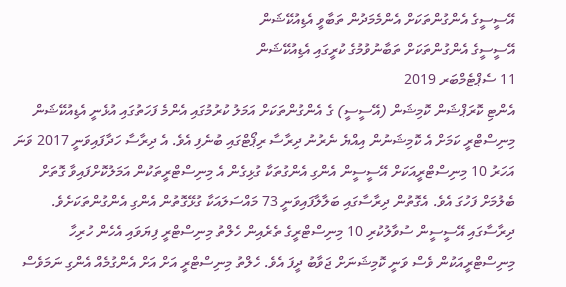އޭސީސީގެ އެންގުންތަކަށް އެންމެމަދުން ތަބާވީ އެޑިއުކޭޝަން
އޭސީސީގެ އެންގުންތަކަށް ތަބާނުވުމުގެ ކުރީގައި އެޑިއުކޭޝަން
11 ސެޕްޓެމްބަރ 2019
އެންޓި ކޮރަޕްޝަން ކޮމިޝަން (އޭސީސީ) ގެ އެންގުންތަކަށް އަމަލު ކުރުމުގައި އެންމެ ފަހަތުގައި އުޅެނީ އެޑިއުކޭޝަން މިނިސްޓްރީ ކަމަށް އެ ކޮމިޝަނުން އިއްޔެ ނެރުނު ދިރާސާ ރިޕޯޓްގައި ބުނެފި އެވެ. އެ ދިރާސާ ހަދާފައިވަނީ 2017 ވަނަ އަހަރު 10 މިނިސްޓްރީއަކަށް އޭސީސީން އެންގި އެންގުތަކާ ގުޅިގެން އެ މިނިސްޓްރީތަކުން އަމަލުކޮށްފައިވާ ގޮތަށް ބެލުމަށް ފަހުގަ އެވެ. އެގޮތުން ދިރާސާގައި ބަލާލާފައިވަނީ 73 މައްސަލައަކާ ގުޅޭގޮތުން އެންގި އެންގުންތަކަށެވެ. ދިރާސާގައި އޭސީސީން ސުވާލުކުރި 10 މިނިސްޓްރީގެ ތެރެއިން ހެލްތު މިނިސްޓްރީ ފިޔަވައި އެހެން ހުރިހާ މިނިސްޓްރީއަކުން ވެސް ވަނީ ކޮމިޝަނަށް ޖަވާބު ދީފަ އެވެ. ހެލްތު މިނިސްޓްރީ އަށް އަށް އެންގުމެއް އެންގި ނަމަވެސް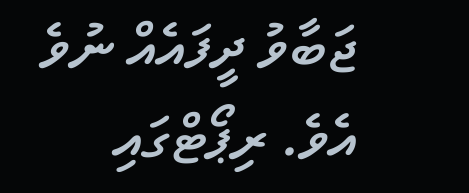ޖަބާވު ދީފައެއް ނުވެ އެވެ. ރިޕޯޓްގައި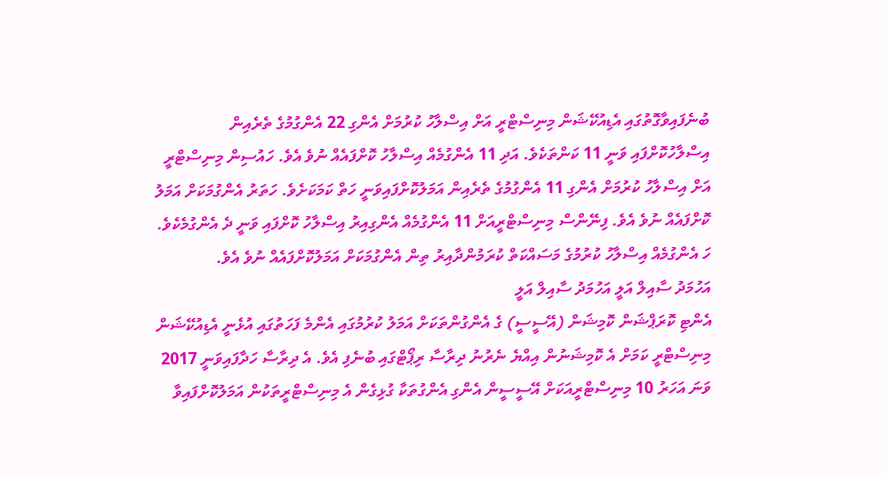ބުނެފައިވާގޮތުގައި އެޑިއުކޭޝަން މިނިސްޓްރީ އަށް އިސްލާހު ކުރުމަށް އެންގި 22 އެންގުމުގެ ތެރެއިން އިސްލާހުކޮށްފައި ވަނީ 11 ކަންތަކެވެ. އަދި 11 އެންގުމެއް އިސްލާހު ކޮށްފައެއް ނުވެ އެވެ. ހައުސިން މިނިސްޓްރީ އަށް އިސްލާހު ކުރުމަށް އެންގި 11 އެންގުމުގެ ތެރެއިން އަމަލުކޮށްފައިވަނީ ހަތް ކަމަކަށެވެ. ހަތަރު އެންގުމަކަށް އަމަލު ކޮށްފައެއް ނުވެ އެވެ. ފިނޭންސް މިނިސްޓްރީއަށް 11 އެންގުމެއް އެންގިއިރު އިސްލާހު ކޮށްފައި ވަނީ ދެ އެންގުމެކެވެ. ހަ އެންގުމެއް އިސްލާހު ކުރުމުގެ މަސައްކަތް ކުރަމުންދާއިރު ތިން އެންގުމަކަށް އަމަލުކޮށްފައެއް ނުވެ އެވެ.
އަހުމަދު ސާއިލް އަލީ އަހުމަދު ސާއިލް އަލީ
އެންޓި ކޮރަޕްޝަން ކޮމިޝަން (އޭސީސީ) ގެ އެންގުންތަކަށް އަމަލު ކުރުމުގައި އެންމެ ފަހަތުގައި އުޅެނީ އެޑިއުކޭޝަން މިނިސްޓްރީ ކަމަށް އެ ކޮމިޝަނުން އިއްޔެ ނެރުނު ދިރާސާ ރިޕޯޓްގައި ބުނެފި އެވެ. އެ ދިރާސާ ހަދާފައިވަނީ 2017 ވަނަ އަހަރު 10 މިނިސްޓްރީއަކަށް އޭސީސީން އެންގި އެންގުތަކާ ގުޅިގެން އެ މިނިސްޓްރީތަކުން އަމަލުކޮށްފައިވާ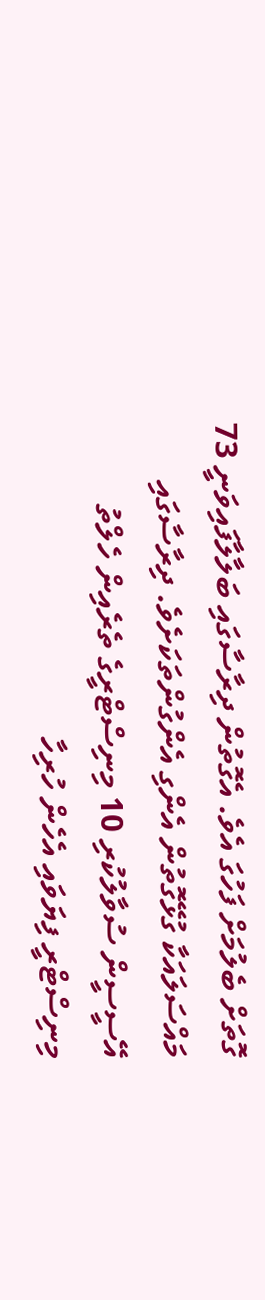ގޮތަށް ބެލުމަށް ފަހުގަ އެވެ. އެގޮތުން ދިރާސާގައި ބަލާލާފައިވަނީ 73 މައްސަލައަކާ ގުޅޭގޮތުން އެންގި އެންގުންތަކަށެވެ. ދިރާސާގައި އޭސީސީން ސުވާލުކުރި 10 މިނިސްޓްރީގެ ތެރެއިން ހެލްތު މިނިސްޓްރީ ފިޔަވައި އެހެން ހުރިހާ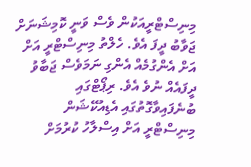މިނިސްޓްރީއަކުން ވެސް ވަނީ ކޮމިޝަނަށް ޖަވާބު ދީފަ އެވެ. ހެލްތު މިނިސްޓްރީ އަށް އަށް އެންގުމެއް އެންގި ނަމަވެސް ޖަބާވު ދީފައެއް ނުވެ އެވެ. ރިޕޯޓްގައި ބުނެފައިވާގޮތުގައި އެޑިއުކޭޝަން މިނިސްޓްރީ އަށް އިސްލާހު ކުރުމަށް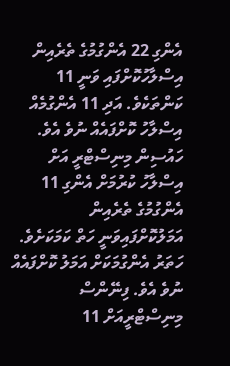އެންގި 22 އެންގުމުގެ ތެރެއިން އިސްލާހުކޮށްފައި ވަނީ 11 ކަންތަކެވެ. އަދި 11 އެންގުމެއް އިސްލާހު ކޮށްފައެއް ނުވެ އެވެ. ހައުސިން މިނިސްޓްރީ އަށް އިސްލާހު ކުރުމަށް އެންގި 11 އެންގުމުގެ ތެރެއިން އަމަލުކޮށްފައިވަނީ ހަތް ކަމަކަށެވެ. ހަތަރު އެންގުމަކަށް އަމަލު ކޮށްފައެއް ނުވެ އެވެ. ފިނޭންސް މިނިސްޓްރީއަށް 11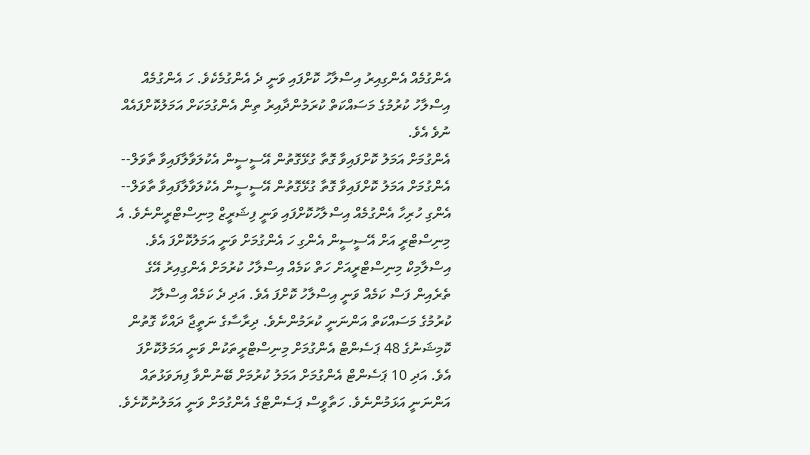އެންގުމެއް އެންގިއިރު އިސްލާހު ކޮށްފައި ވަނީ ދެ އެންގުމެކެވެ. ހަ އެންގުމެއް އިސްލާހު ކުރުމުގެ މަސައްކަތް ކުރަމުންދާއިރު ތިން އެންގުމަކަށް އަމަލުކޮށްފައެއް ނުވެ އެވެ.
އެންގުމަށް އަމަލު ކޮށްފައިވާ ގޮތާ ގުޅޭގޮތުން އޭސީސީން އެކުލަވާލާފައިވާ ތާވަލް--
އެންގުމަށް އަމަލު ކޮށްފައިވާ ގޮތާ ގުޅޭގޮތުން އޭސީސީން އެކުލަވާލާފައިވާ ތާވަލް--
އެންގި ހުރިހާ އެންގުމެއް އިސްލާހުކޮށްފައި ވަނީ ފިޝަރީޒް މިނިސްޓްރީންނެވެ. އެ މިނިސްޓްރީ އަށް އޭސީސީން އެންގި ހަ އެންގުމަށް ވަނީ އަމަލުކޮށްފަ އެވެ. އިސްލާމިކް މިނިސްޓްރީއަށް ހަތް ކަމެއް އިސްލާހު ކުރުމަށް އެންގިއިރު އޭގެ ތެރެއިން ފަސް ކަމެއް ވަނީ އިސްލާހު ކޮށްފަ އެވެ. އަދި ދެ ކަމެއް އިސްލާހު ކުރުމުގެ މަސައްކަތް އަންނަނީ ކުރަމުންނެވެ. ދިރާސާގެ ނަތީޖާ ދައްކާ ގޮތުން ކޮމިޝަނުގެ 48 ޕަސެންޓް އެންގުމަށް މިނިސްޓްރީތަކުން ވަނީ އަމަލުކޮށްފަ އެވެ. އަދި 10 ޕަސެންޓް އެންގުމަށް އަމަލު ކުރުމަށް ބޭނުންވާ ފިޔަވަޅުތައް އަންނަނީ އަޅަމުންނެވެ. ހަތާވީސް ޕަސެންޓްގެ އެންގުމަށް ވަނީ އަމަލުނުކޮށެވެ.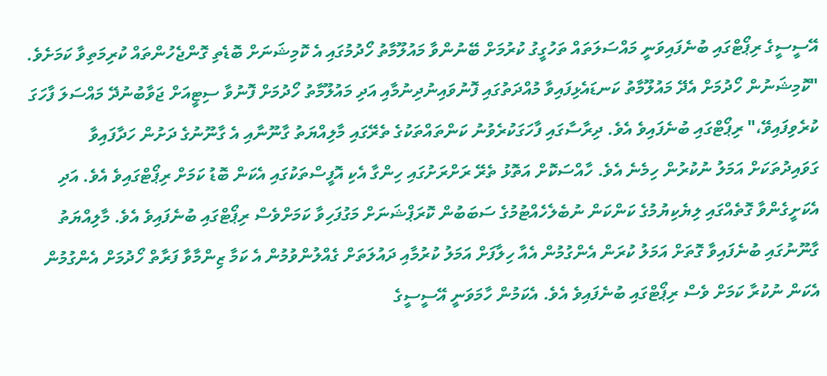އޭސީސީގެ ރިޕޯޓްގައި ބުނެފައިވަނީ މައްސަލަތައް ތަހުގީގު ކުރުމަށް ބޭނުންވާ މައުލޫމާތު ހޯދުމުގައި އެ ކޮމިޝަނަށް ބޮޑެތި ގޮންޖެހުންތައް ކުރިމަތިވާ ކަމަށެވެ. "ކޮމިޝަނުން ހޯދުމަށް އެދޭ މައުލޫމާތު ކަނޑައެޅިފައިވާ މުއްދަތުގައި ފޮނުވައިނުދިނުމާއި އަދި މައުލޫމާތު ހޯދުމަށް ފޮނުވާ ސިޓީއަށް ޖަވާބުނުދޭ މައްސަލަ ފާހަގަ ކުރެވިފައިވޭ،" ރިޕޯޓްގައި ބުނެފައިވެ އެވެ. ދިރާސާގައި ފާހަގަކުރެވުނު ކަންތައްތަކުގެ ތެރޭގައި މާލިއްޔަތު ގާނޫނާއި އެ ގާނޫނުގެ ދަށުން ހަދާފައިވާ ގަވައިދުތަކަށް އަމަލު ނުކުރުން ހިމެނެ އެވެ. ހާއްސަކޮށް އަތޮޅު ތެރޭ ރަށްރަށުގައި ހިންގާ އެކި އޮފީސްތަކުގައި އެކަން ބޮޑު ކަމަށް ރިޕޯޓްގައިވެ އެވެ. އަދި އެކަށީގެންވާ ގޮތެއްގައި ލިޔެކިޔުމުގެ ކަންކަން ނުބެލެހެއްޓުމުގެ ސަބަބުން ކޮރަޕްޝަނަށް މަގުފަހިވާ ކަމަށްވެސް ރިޕޯޓްގައި ބުނެފައިވެ އެވެ. މާލިއްޔަތު ގާނޫނުގައި ބުނެފައިވާ ގޮތަށް އަމަލު ކުރަން އެންގުމުން އެއާ ހިލާފަށް އަމަލު ކުރުމާއި ދައުލަތަށް ގެއްލުންވުމުން އެ ކަމާ ޒިންމާވާ ފަރާތް ހޯދުމަށް އެންގުމުން އެކަން ނުކުރާ ކަމަށް ވެސް ރިޕޯޓްގައި ބުނެފައިވެ އެވެ. އެކަމުން ހާމަވަނީ އޭސީސީގެ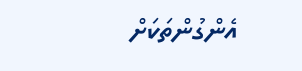އެންގުންތަކަށް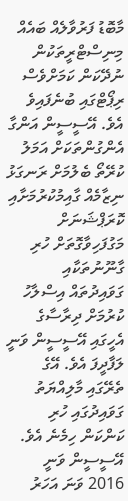މާބޮޑު ފަރުވާލެއް ބައެއް މިނިސްޓްރީތަކުން ނުދޭކަން ކަމަށްވެސް ރިޕޯޓްގައި ބުނެފައިވެ އެވެ. އޭސީސީން އަންގާ އެންގުންތަކަށް އަމަލު ކުރޭތޯ ބެލުމަށް ރަނގަޅު ނިޒާމެއް ގާއިމުކުރުމަށާއި ކޮރަޕްޝަނަށް މަގުފަހިވާގޮތަށް ހުރި ގާނޫނުތަކާއި ގަވައިދުތައް އިސްލާހު ކުރުމަށް ދިރާސާގެ އެހީގައި އޭސީސީން ވަނީ ލަފާދީފަ އެވެ. އޭގެ ތެރޭގައި މާލިއްޔަތު ގަވައިދުގައި ހުރި ކަންކަން ހިމެނެ އެވެ. އޭސީސީން ވަނީ 2016 ވަނަ އަހަރު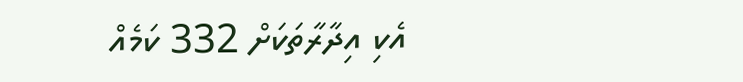އެކި އިދާރާތަކަށް 332 ކަމެއް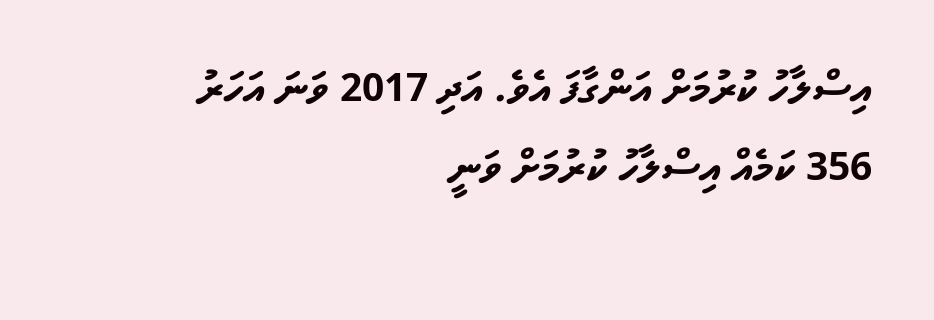އިސްލާހު ކުރުމަށް އަންގާފަ އެވެ. އަދި 2017 ވަނަ އަހަރު 356 ކަމެއް އިސްލާހު ކުރުމަށް ވަނީ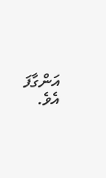އަންގާފަ އެވެ.